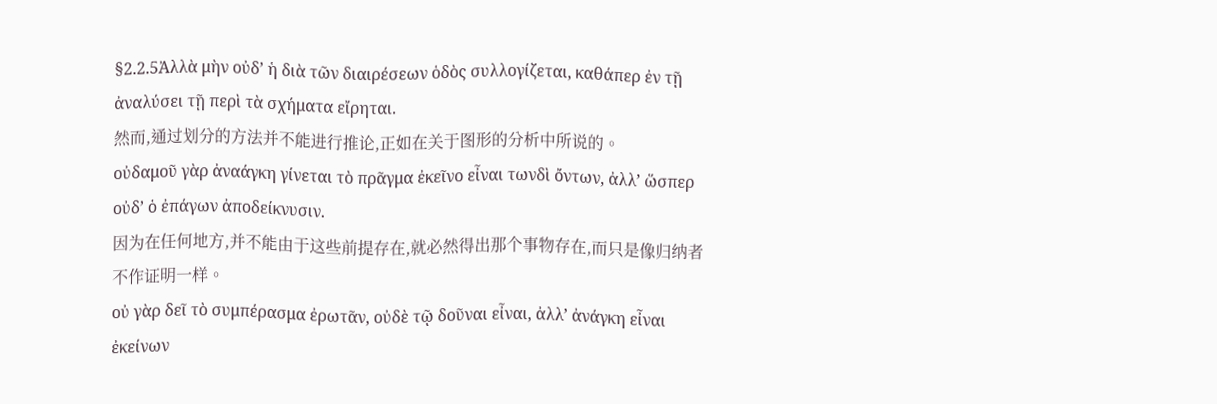§2.2.5Ἀλλὰ μὴν οὐδʼ ἡ διὰ τῶν διαιρέσεων ὁδὸς συλλογίζεται, καθάπερ ἐν τῇ ἀναλύσει τῇ περὶ τὰ σχήματα εἴρηται.
然而,通过划分的方法并不能进行推论,正如在关于图形的分析中所说的。
οὐδαμοῦ γὰρ ἀναάγκη γίνεται τὸ πρᾶγμα ἐκεῖνο εἶναι τωνδὶ ὄντων, ἀλλʼ ὥσπερ οὐδʼ ὁ ἐπάγων ἀποδείκνυσιν.
因为在任何地方,并不能由于这些前提存在,就必然得出那个事物存在,而只是像归纳者不作证明一样。
οὐ γὰρ δεῖ τὸ συμπέρασμα ἐρωτᾶν, οὐδὲ τῷ δοῦναι εἶναι, ἀλλʼ ἀνάγκη εἶναι ἐκείνων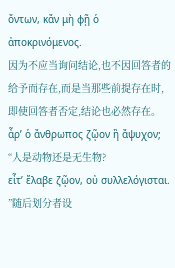ὄντων, κἄν μὴ φῇ ὁ ἀποκρινόμενος.
因为不应当询问结论,也不因回答者的给予而存在,而是当那些前提存在时,即使回答者否定,结论也必然存在。
ἆρʼ ὁ ἄνθρωπος ζῷον ἢ ἄψυχον;
“人是动物还是无生物?
εἶτʼ ἔλαβε ζῷον, οὐ συλλελόγισται.
”随后划分者设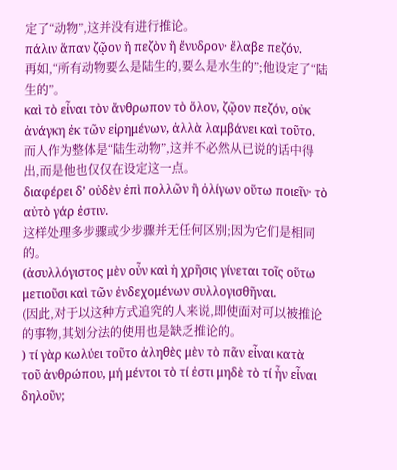定了“动物”,这并没有进行推论。
πάλιν ἅπαν ζῷον ἢ πεζὸν ἢ ἔνυδρον· ἔλαβε πεζόν.
再如,“所有动物要么是陆生的,要么是水生的”;他设定了“陆生的”。
καὶ τὸ εἶναι τὸν ἄνθρωπον τὸ ὅλον, ζῷον πεζόν, οὐκ ἀνάγκη ἐκ τῶν εἰρημένων, ἀλλὰ λαμβάνει καὶ τοῦτο.
而人作为整体是“陆生动物”,这并不必然从已说的话中得出,而是他也仅仅在设定这一点。
διαφέρει δʼ οὐδὲν ἐπὶ πολλῶν ἢ ὀλίγων οὕτω ποιεῖν· τὸ αὐτὸ γάρ ἐστιν.
这样处理多步骤或少步骤并无任何区别;因为它们是相同的。
(ἀσυλλόγιστος μὲν οὖν καὶ ἡ χρῆσις γίνεται τοῖς οὕτω μετιοῦσι καὶ τῶν ἐνδεχομένων συλλογισθῆναι.
(因此,对于以这种方式追究的人来说,即使面对可以被推论的事物,其划分法的使用也是缺乏推论的。
) τί γὰρ κωλύει τοῦτο ἀληθὲς μὲν τὸ πᾶν εἶναι κατὰ τοῦ ἀνθρώπου, μή μέντοι τὸ τί ἐστι μηδὲ τὸ τί ἦν εἶναι δηλοῦν;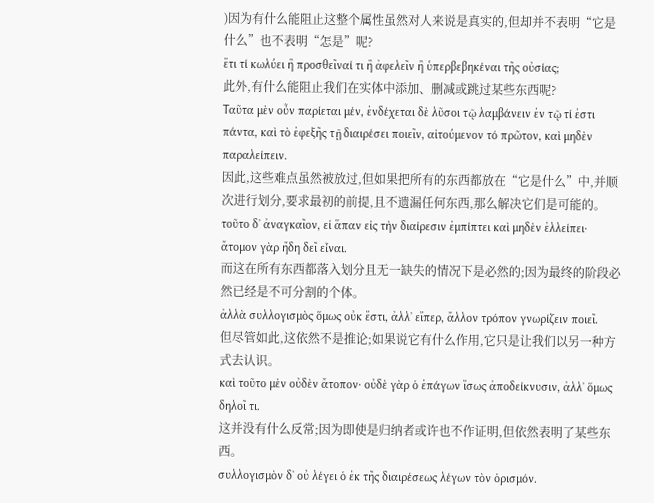)因为有什么能阻止这整个属性虽然对人来说是真实的,但却并不表明“它是什么”也不表明“怎是”呢?
ἔτι τί κωλύει ἢ προσθεῖναί τι ἢ ἀφελεῖν ἢ ὑπερβεβηκέναι τῆς οὐσίας;
此外,有什么能阻止我们在实体中添加、删减或跳过某些东西呢?
Ταῦτα μὲν οὖν παρίεται μέν, ἐνδέχεται δὲ λῦσοι τῷ λαμβάνειν ἐν τῷ τί ἐστι πάντα, καὶ τὸ ἐφεξῆς τῇ διαιρέσει ποιεῖν, αἰτούμενον τό πρῶτον, καὶ μηδὲν παραλείπειν.
因此,这些难点虽然被放过,但如果把所有的东西都放在“它是什么”中,并顺次进行划分,要求最初的前提,且不遗漏任何东西,那么解决它们是可能的。
τοῦτο δʼ ἀναγκαῖον, εἰ ἅπαν εἰς τὴν διαίρεσιν ἐμπίπτει καὶ μηδὲν ἐλλείπει· ἄτομον γὰρ ἤδη δεῖ εἶναι.
而这在所有东西都落入划分且无一缺失的情况下是必然的;因为最终的阶段必然已经是不可分割的个体。
ἀλλὰ συλλογισμὸς ὅμως οὐκ ἔστι, ἀλλʼ εἴπερ, ἄλλον τρόπον γνωρίζειν ποιεῖ.
但尽管如此,这依然不是推论;如果说它有什么作用,它只是让我们以另一种方式去认识。
καὶ τοῦτο μὲν οὐδὲν ἄτοπον· οὐδὲ γὰρ ὁ ἐπάγων ἴσως ἀποδείκνυσιν, ἀλλʼ ὅμως δηλοῖ τι.
这并没有什么反常;因为即使是归纳者或许也不作证明,但依然表明了某些东西。
συλλογισμὸν δʼ οὐ λέγει ὁ ἐκ τῆς διαιρέσεως λέγων τὸν ὁρισμόν.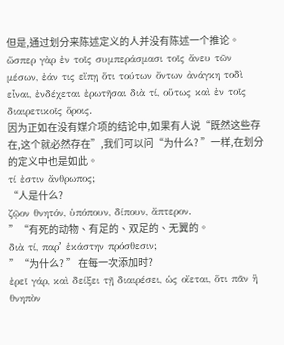但是,通过划分来陈述定义的人并没有陈述一个推论。
ὥσπερ γὰρ ἐν τοῖς συμπεράσμασι τοῖς ἄνευ τῶν μέσων, ἐάν τις εἴπῃ ὅτι τούτων ὄντων ἀνάγκη τοδὶ εἶναι, ἐνδέχεται ἐρωτῆσαι διὰ τί, οὕτως καὶ ἐν τοῖς διαιρετικοῖς ὅροις.
因为正如在没有媒介项的结论中,如果有人说“既然这些存在,这个就必然存在”,我们可以问“为什么? ”一样,在划分的定义中也是如此。
τί ἐστιν ἄνθρωπος;
“人是什么?
ζῷον θνητόν, ὑπόπουν, δίπουν, ἄπτερον.
”“有死的动物、有足的、双足的、无翼的。
διὰ τί, παρʼ ἑκάστην πρόσθεσιν;
”“为什么? ” 在每一次添加时?
ἐρεῖ γάρ, καὶ δείξει τῇ διαιρέσει, ὡς οἴεται, ὅτι πᾶν ἢ θνηπὸν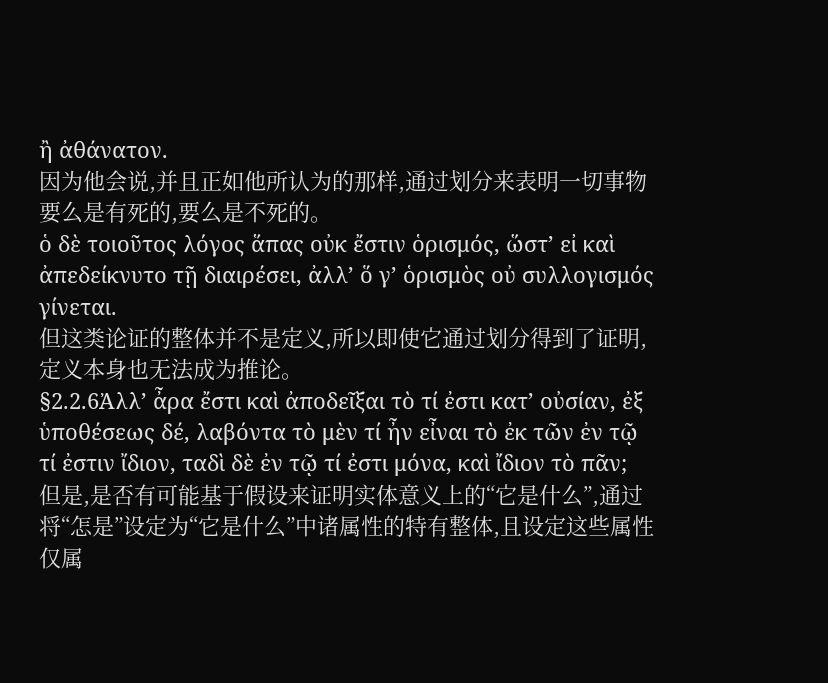ἢ ἀθάνατον.
因为他会说,并且正如他所认为的那样,通过划分来表明一切事物要么是有死的,要么是不死的。
ὁ δὲ τοιοῦτος λόγος ἅπας οὐκ ἔστιν ὁρισμός, ὥστʼ εἰ καὶ ἀπεδείκνυτο τῇ διαιρέσει, ἀλλʼ ὅ γʼ ὁρισμὸς οὐ συλλογισμός γίνεται.
但这类论证的整体并不是定义,所以即使它通过划分得到了证明,定义本身也无法成为推论。
§2.2.6Ἀλλʼ ἆρα ἔστι καὶ ἀποδεῖξαι τὸ τί ἐστι κατʼ οὐσίαν, ἐξ ὑποθέσεως δέ, λαβόντα τὸ μὲν τί ἦν εἶναι τὸ ἐκ τῶν ἐν τῷ τί ἐστιν ἴδιον, ταδὶ δὲ ἐν τῷ τί ἐστι μόνα, καὶ ἴδιον τὸ πᾶν;
但是,是否有可能基于假设来证明实体意义上的“它是什么”,通过将“怎是”设定为“它是什么”中诸属性的特有整体,且设定这些属性仅属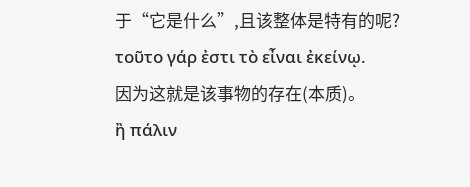于“它是什么”,且该整体是特有的呢?
τοῦτο γάρ ἐστι τὸ εἶναι ἐκείνῳ.
因为这就是该事物的存在(本质)。
ἢ πάλιν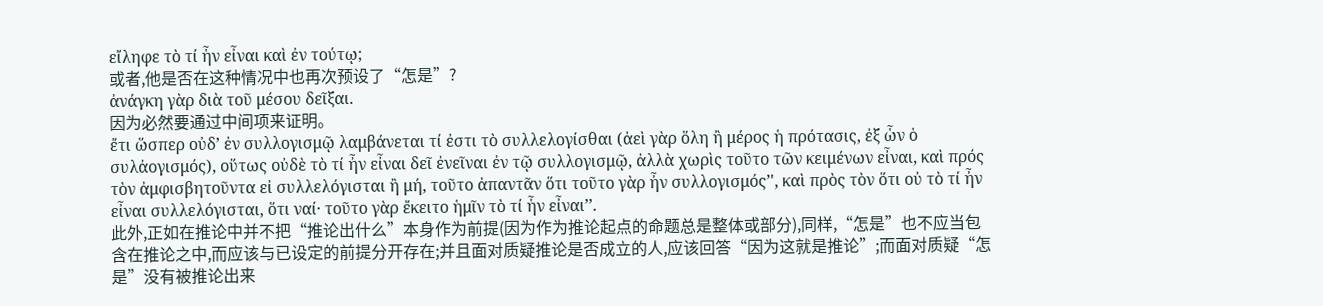εἴληφε τὸ τί ἦν εἶναι καὶ ἐν τούτῳ;
或者,他是否在这种情况中也再次预设了“怎是”?
ἀνάγκη γὰρ διὰ τοῦ μέσου δεῖξαι.
因为必然要通过中间项来证明。
ἔτι ὥσπερ οὐδʼ ἐν συλλογισμῷ λαμβάνεται τί ἐστι τὸ συλλελογίσθαι (ἀεὶ γὰρ ὅλη ἢ μέρος ἡ πρότασις, ἐξ ὧν ὁ συλἀογισμός), οὕτως οὐδὲ τὸ τί ἦν εἶναι δεῖ ἐνεῖναι ἐν τῷ συλλογισμῷ, ἀλλὰ χωρὶς τοῦτο τῶν κειμένων εἶναι, καὶ πρός τὸν ἀμφισβητοῦντα εἰ συλλελόγισται ἢ μή, τοῦτο ἀπαντᾶν ὅτι τοῦτο γὰρ ἦν συλλογισμόςʼ', καὶ πρὸς τὸν ὅτι οὐ τὸ τί ἦν εἶναι συλλελόγισται, ὅτι ναί· τοῦτο γὰρ ἔκειτο ἡμῖν τὸ τί ἦν εἶναιʼʼ.
此外,正如在推论中并不把“推论出什么”本身作为前提(因为作为推论起点的命题总是整体或部分),同样,“怎是”也不应当包含在推论之中,而应该与已设定的前提分开存在;并且面对质疑推论是否成立的人,应该回答“因为这就是推论”;而面对质疑“怎是”没有被推论出来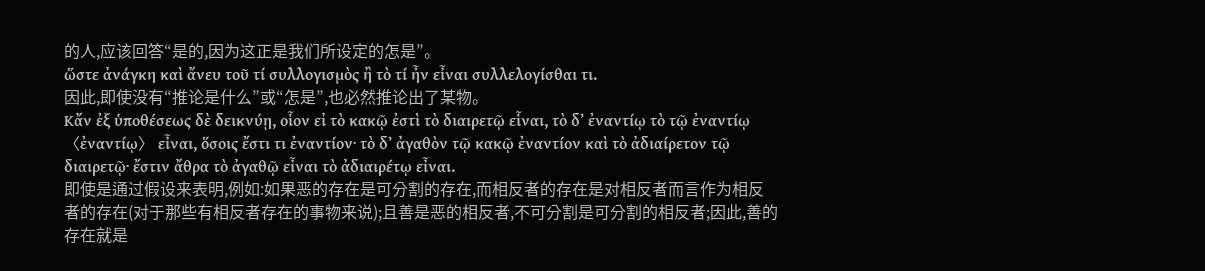的人,应该回答“是的,因为这正是我们所设定的怎是”。
ὥστε ἀνάγκη καὶ ἄνευ τοῦ τί συλλογισμὸς ἢ τὸ τί ἦν εἶναι συλλελογίσθαι τι.
因此,即使没有“推论是什么”或“怎是”,也必然推论出了某物。
Κἄν ἐξ ὑποθέσεως δὲ δεικνύῃ, οἷον εἰ τὸ κακῷ ἐστὶ τὸ διαιρετῷ εἷναι, τὸ δʼ ἐναντίῳ τὸ τῷ ἐναντίῳ 〈ἐναντίῳ〉 εἶναι, ὅσοις ἔστι τι ἐναντίον· τὸ δʼ ἀγαθὸν τῷ κακῷ ἐναντίον καὶ τὸ ἀδιαίρετον τῷ διαιρετῷ· ἔστιν ἄθρα τὸ ἀγαθῷ εἶναι τὸ ἀδιαιρέτῳ εἶναι.
即使是通过假设来表明,例如:如果恶的存在是可分割的存在,而相反者的存在是对相反者而言作为相反者的存在(对于那些有相反者存在的事物来说);且善是恶的相反者,不可分割是可分割的相反者;因此,善的存在就是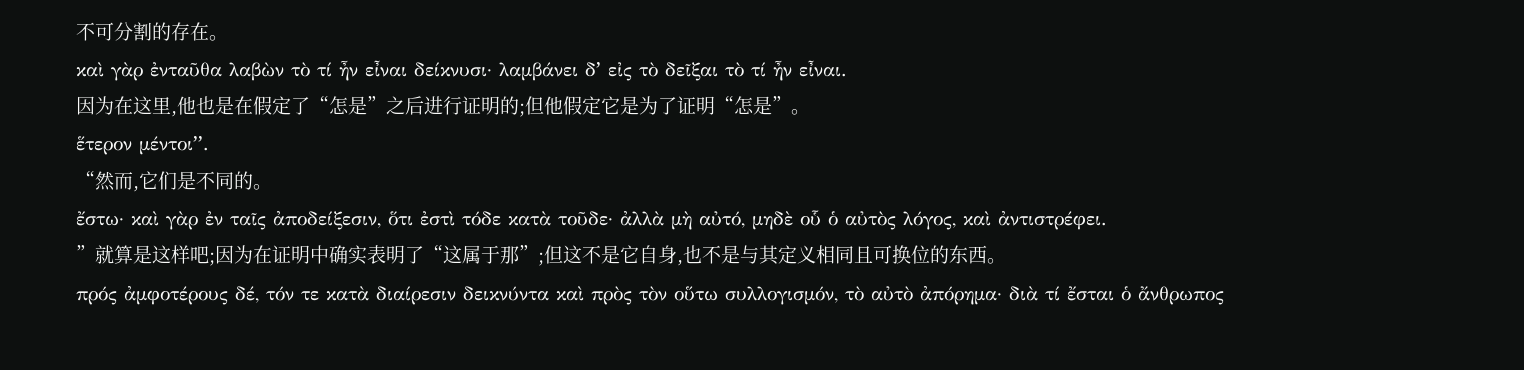不可分割的存在。
καὶ γὰρ ἐνταῦθα λαβὼν τὸ τί ἦν εἶναι δείκνυσι· λαμβάνει δʼ εἰς τὸ δεῖξαι τὸ τί ἦν εἶναι.
因为在这里,他也是在假定了“怎是”之后进行证明的;但他假定它是为了证明“怎是”。
ἕτερον μέντοιʼʼ.
“然而,它们是不同的。
ἔστω· καὶ γὰρ ἐν ταῖς ἀποδείξεσιν, ὅτι ἐστὶ τόδε κατὰ τοῦδε· ἀλλὰ μὴ αὐτό, μηδὲ οὗ ὁ αὐτὸς λόγος, καὶ ἀντιστρέφει.
”就算是这样吧;因为在证明中确实表明了“这属于那”;但这不是它自身,也不是与其定义相同且可换位的东西。
πρός ἀμφοτέρους δέ, τόν τε κατὰ διαίρεσιν δεικνύντα καὶ πρὸς τὸν οὕτω συλλογισμόν, τὸ αὐτὸ ἀπόρημα· διὰ τί ἔσται ὁ ἄνθρωπος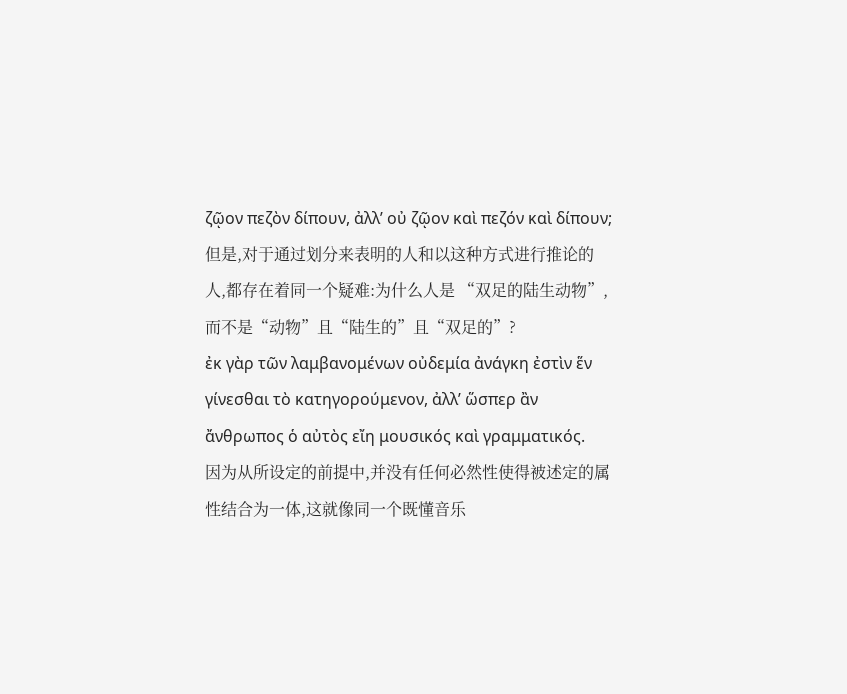ζῷον πεζὸν δίπουν, ἀλλʼ οὐ ζῷον καὶ πεζόν καὶ δίπουν;
但是,对于通过划分来表明的人和以这种方式进行推论的人,都存在着同一个疑难:为什么人是 “双足的陆生动物”,而不是“动物”且“陆生的”且“双足的”?
ἐκ γὰρ τῶν λαμβανομένων οὐδεμία ἀνάγκη ἐστὶν ἕν γίνεσθαι τὸ κατηγορούμενον, ἀλλʼ ὥσπερ ἂν ἄνθρωπος ὁ αὐτὸς εἴη μουσικός καὶ γραμματικός.
因为从所设定的前提中,并没有任何必然性使得被述定的属性结合为一体,这就像同一个既懂音乐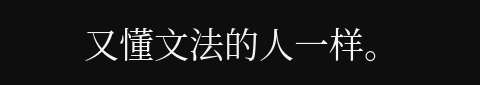又懂文法的人一样。